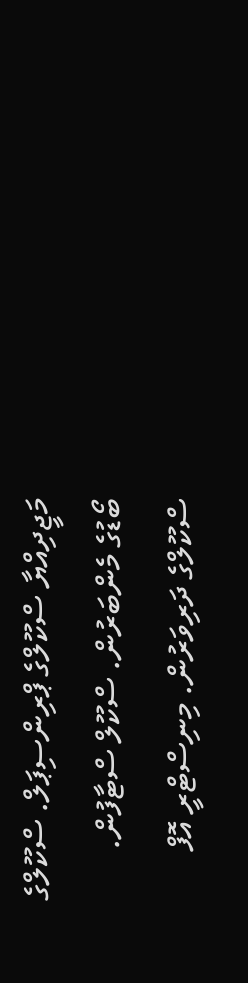މަޖީދިއްޔާ ސްކޫލްގެ ޕްރިންސިޕަލް. ސްކޫލްގެ ބޯޑުގެ މެންބަރުން. ސްކޫލް ސްޓާފުން. ސްކޫލްގެ ދަރިވަރުން. މިނިސްޓްރީ އޮފް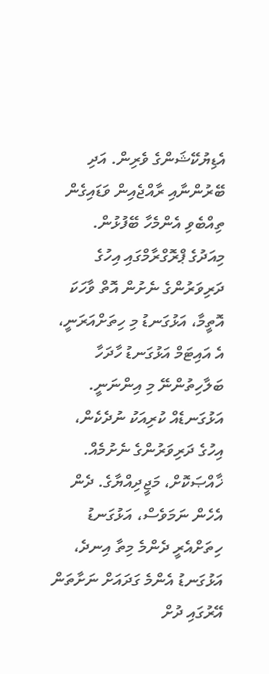އެޑިޔުކޭޝަންގެ ވެރިން. އަދި ބޭރުންނާއި ރާއްޖެއިން ވަޑައިގެން ތިއްބެވި އެންމެހާ ބޭފުޅުން.
މިއަދުގެ ޕްރޮގްރާމްގައި އިހުގެ ދަރިވަރުންގެ ނެށުން އޮތް ވާހަކަ އޮތީމާ، އަޅުގަނޑު މި ހިތަށްއަރަނީ، އެ އައިޓަމް އަޅުގަނޑު ހާދަހާ ބަލާހިތުންނޭ މި އިންނަނީ. އަޅުގަނޑެއް ކުރިއަކު ނުދެކެން، އިހުގެ ދަރިވަރުންގެ ނެށުމެއް. ޚާއްޞަކޮށް، މަޖީދިއްޔާގެ. ދެން އެހެން ނަމަވެސް، އަޅުގަނޑު ހިތަށްއެރީ ދެންމެ މިތާ އިނދެ، އަޅުގަނޑު އެންމެ ގަދައަށް ނަށާތަން އޭރުގައި ދުށް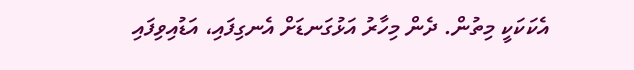އެކަކަކީ މިތުން. ދެން މިހާރު އަޅުގަނޑަށް އެނގިފައި، އަޑުއިވިފައި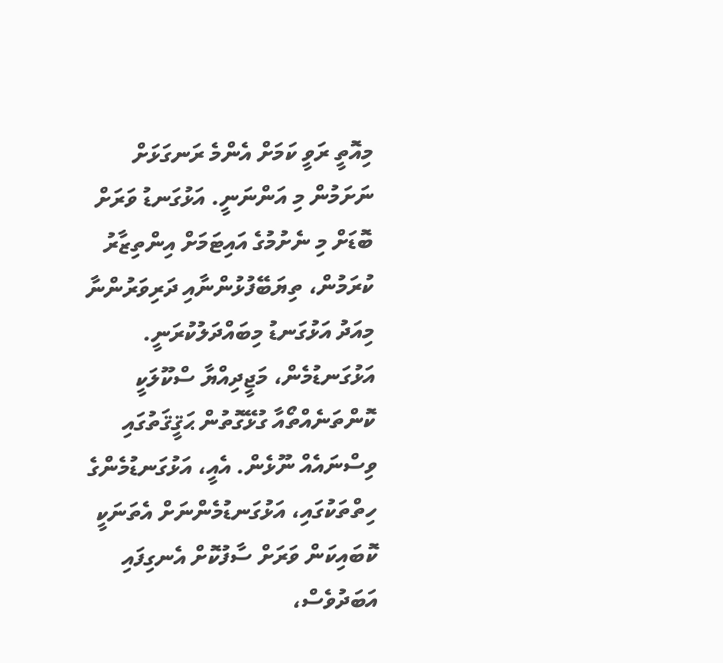މިއޮތީ ރަވީ ކަމަށް އެންމެ ރަނގަޅަށް ނަށަމުން މި އަންނަނީ. އަޅުގަނޑު ވަރަށް ބޮޑަށް މި ނެށުމުގެ އައިޓަމަށް އިންތިޒާރު ކުރަމުން، ތިޔަބޭފުޅުންނާއި ދަރިވަރުންނާ މިއަދު އަޅުގަނޑު މިބައްދަލުކުރަނީ.
އަޅުގަނޑުމެން، މަޖީދިއްޔާ ސްކޫލަކީ ކޮންތަނެއްތޯއާ ގުޅޭގޮތުން ޙަޤީޤަތުގައި ވިސްނައެއް ނޫޅެން. އެއީ، އަޅުގަނޑުމެންގެ ހިތްތަކުގައި، އަޅުގަނޑުމެންނަށް އެތަނަކީ ކޮބައިކަން ވަރަށް ސާފުކޮށް އެނގިފައި އަބަދުވެސް،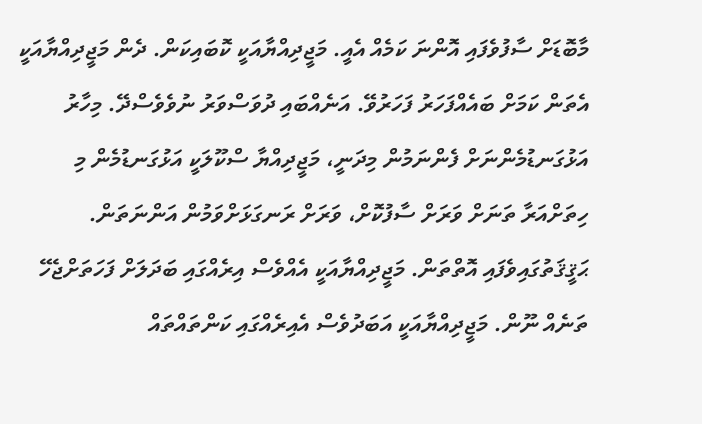މާބޮޑަށް ސާފުވެފައި އޮންނަ ކަމެއް އެއީ. މަޖީދިއްޔާއަކީ ކޮބައިކަން. ދެން މަޖީދިއްޔާއަކީ އެތަން ކަމަށް ބައެއްފަހަރު ފަހަރުވޭ. އަނެއްބައި ދުވަސްވަރު ނުވެވެސްދޭ. މިހާރު އަޅުގަނޑުމެންނަށް ފެންނަމުން މިދަނީ، މަޖީދިއްޔާ ސްކޫލަކީ އަޅުގަނޑުމެން މި ހިތަށްއަރާ ތަނަށް ވަރަށް ސާފުކޮށް، ވަރަށް ރަނގަޅަށްވަމުން އަންނަތަން. ޙަޤީޤަތުގައިވެފައި އޮތްތަން. މަޖީދިއްޔާއަކީ އެއްވެސް އިރެއްގައި ބަދަލަށް ފަހަތަށްޖެހޭ ތަނެއް ނޫން. މަޖީދިއްޔާއަކީ އަބަދުވެސް އެއިރެއްގައި ކަންތައްތައް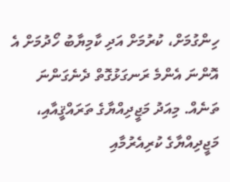ހިންގުމަށް، ކުރުމަށް އަދި ކާމިޔާބު ހޯދުމަށް އެ އޮންނަ އެންމެ ރަނގަޅުގޮތް ދެނެގަންނަ ތަނެއް. މިއަދު މަޖީދިއްޔާގެ ތަރައްޤީއާއި، މަޖީދިއްޔާގެ ކުރިއެރުމާއި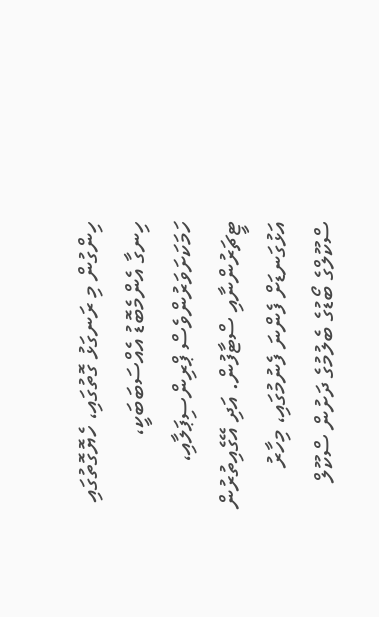ހިންގުން މި ރަނގަޅު ގޮތުގައި، ހެޔޮގޮތުގައި ހިނގާ އެންމެބޮޑު އެއްސަބަބަކީ، ހަމަކަށަވަރުންވެސް ޕްރިންސިޕަލާއި، ޓީޗަރުންނާއި ސްޓާފުން. އަދި އޭގެއިތުރުން އަޅުގަނޑަށް ފެންނަ ފެނުމުގައި، މިހާރު ސްކޫލްގެ ބޯޑުގެ ބެލުމުގެ ދަށުން ސްކޫލް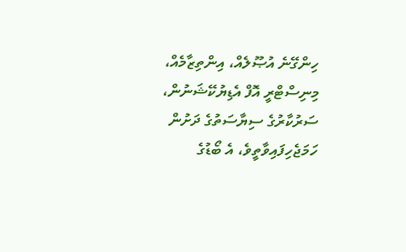ހިންގޭނެ އުޞޫލެއް، އިންތިޒާމެއް، މިނިސްޓްރީ އޮފް އެޑިޔުކޭޝަނުން، ސަރުކާރުގެ ސިޔާސަތުގެ ދަށުން ހަމަޖެހިފައިވާތީވެ، އެ ބޯޑުގެ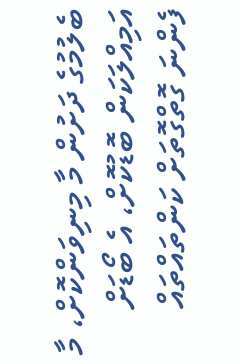ބެލުމުގެ ދަށުން މާ މިނިވަންކޮށް، މާ އަމިއްލަކަން ބޮޑުކޮށް، އެ ބޯޑަށް ފެންނަ ގޮތްގޮތަށް ކަންތައްތައް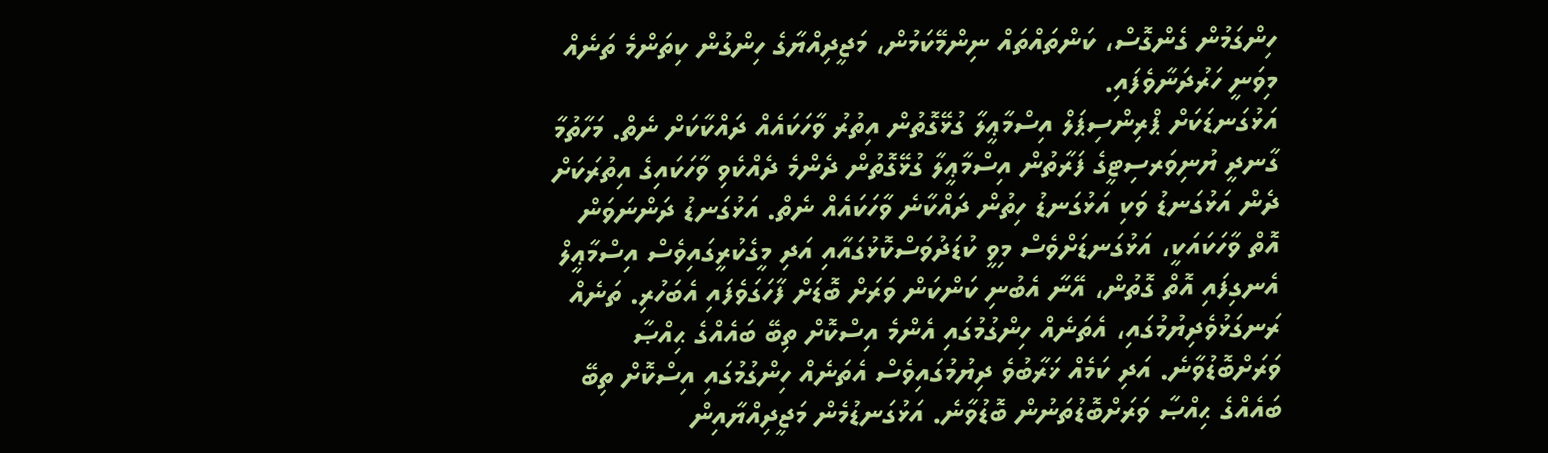ހިންގަމުން ގެންގޮސް، ކަންތައްތައް ނިންމޭކަމުން، މަޖީދިއްޔާގެ ހިންގުން ކިތަންމެ ތަނެއް މިވަނީ ހަރުދަނާވެފައި.
އަޅުގަނޑަކަށް ޕްރިންސިޕަލް އިސްމާޢީލާ ގުޅޭގޮތުން އިތުރު ވާހަކައެއް ދައްކާކަށް ނެތް. މަހާތުމާ ގާނދީ ޔުނިވަރސިޓީގެ ފަރާތުން އިސްމާޢީލާ ގުޅޭގޮތުން ދެންމެ ދެއްކެވި ވާހަކައިގެ އިތުރަކަށް ދެން އަޅުގަނޑު ވަކި އަޅުގަނޑު ހިތުން ދައްކާނެ ވާހަކައެއް ނެތް. އަޅުގަނޑު ދަންނަވަން އޮތް ވާހަކައަކީ، އަޅުގަނޑަށްވެސް މިވީ ކުޑަދުވަސްކޮޅުގައާއި އަދި މީގެކުރީގައިވެސް އިސްމާޢީލް އެނގިފައި އޮތް ގޮތުން، އޭނާ އެބުނި ކަންކަން ވަރަށް ބޮޑަށް ފާހަގަވެފައި އެބަހުރި. ތަނެއް ރަނގަޅުވެދިޔުމުގައި، އެތަނެއް ހިންގުމުގައި އެންމެ އިސްކޮށް ތިބޭ ބައެއްގެ ޙިއްޞާ ވަރަށްބޮޑުވާނެ. އަދި ކަމެއް ޚަރާބުވެ ދިޔުމުގައިވެސް އެތަނެއް ހިންގުމުގައި އިސްކޮށް ތިބޭ ބައެއްގެ ޙިއްޞާ ވަރަށްބޮޑުތަނުން ބޮޑުވާނެ. އަޅުގަނޑުމެން މަޖީދިއްޔާއިން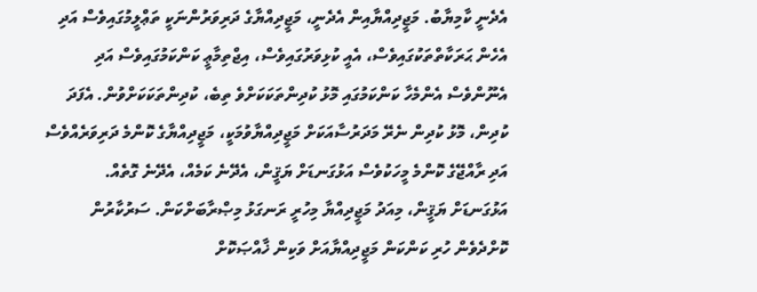އެދެނީ ކާމިޔާބު. މަޖީދިއްޔާއިން އެދެނީ، މަޖީދިއްޔާގެ ދަރިވަރުންނަކީ ތަޢްލީމުގައިވެސް އަދި އެހެން ޙަރަކާތްތަކުގައިވެސް، އެއީ ކުޅިވަރުގައިވެސް، އިޖްތިމާޢީ ކަންކަމުގައިވެސް އަދި އެނޫންވެސް އެންމެހާ ކަންކަމުގައި މޮޅު ކުދިންތަކަކަށްވެ ތިބެ، ކުދިންތަކަކަށްވުން. އެފަދަ ކުދިން، މޮޅު ކުދިން ނެރޭ މަދަރުސާއަކަށް މަޖީދިއްޔާވުމަކީ، މަޖީދިއްޔާގެ ކޮންމެ ދަރިވަރެއްވެސް އަދި ރާއްޖޭގެ ކޮންމެ މީހަކުވެސް އަޅުގަނޑަށް ޔަޤީން، އެދޭނެ ކަމެއް، އެދޭނެ ގޮތެއް.
އަޅުގަނޑަށް ޔަޤީން، މިއަދު މަޖީދިއްޔާ މިހުރީ ރަނގަޅު މިޞްރާބަށްކަން. ސަރުކާރުން ކޮށްދެވެން ހުރި ކަންކަން މަޖީދިއްޔާއަށް ވަކިން ޚާއްޞަކޮށް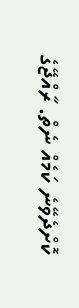ކޮށްދެވޭނެ ކަމެއް ނެތް. ރާއްޖޭގެ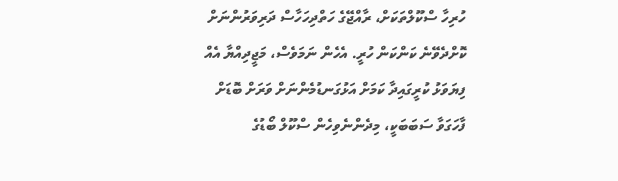ހުރިހާ ސްކޫލްތަކަށް، ރާއްޖޭގެ ހަތްދިހަހާސް ދަރިވަރުންނަށް ކޮށްދެވޭނެ ކަންކަން ހުރީ. އެހެން ނަމަވެސް، މަޖީދިއްޔާ އެއް ފިޔަވަޅު ކުރީގައިދާ ކަމަށް އަޅުގަނޑުމެންނަށް ވަރަށް ބޮޑަށް ފާހަގަވާ ސަބަބަކީ، މިދެންނެވިހެން ސްކޫލް ބޯޑުގެ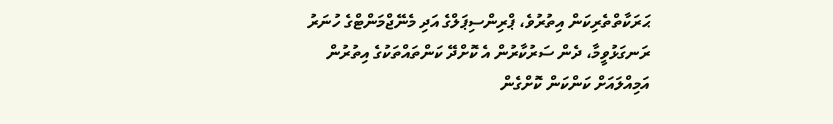ޙަރަކާތްތެރިކަން އިތުރުވެ، ޕްރިންސިޕަލްގެ އަދި މެނޭޖްމަންޓްގެ ހުނަރު ރަނގަޅުވީމާ، ދެން ސަރުކާރުން އެ ކޮށްދޭ ކަންތައްތަކުގެ އިތުރުން އަމިއްލައަށް ކަންކަން ކޮށްގެން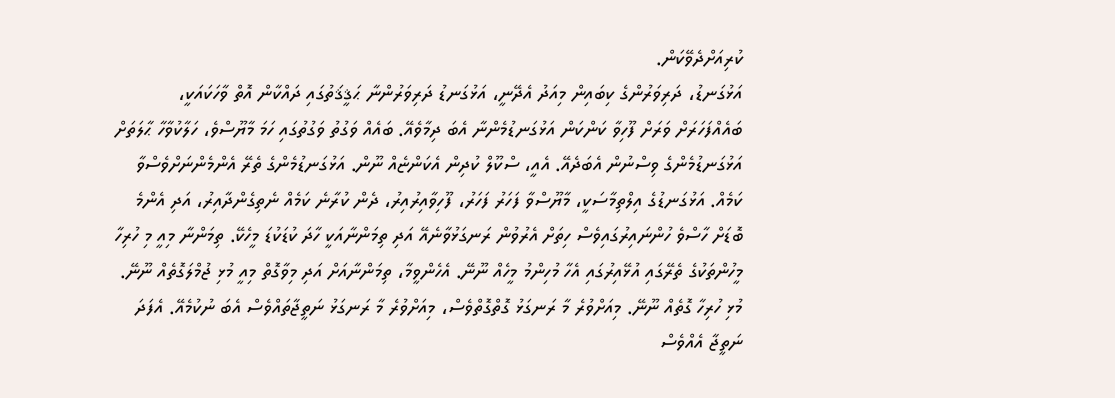ކުރިއަށްދެވޭކަން.
އަޅުގަނޑު، ދަރިވަރުންގެ ކިބައިން މިއަދު އެދޭނީ، އަޅުގަނޑު ދަރިވަރުންނާ ޙަޤީޤަތުގައި ދައްކާން އޮތް ވާހަކައަކީ، ބައެއްފަހަރަށް ވަރަށް ފޫހިވާ ކަންކަން އަޅުގަނޑުމެންނާ އެބަ ދިމާވެއޭ. ބައެއް ވަގުތު ވަގުތުގައި ހަމަ މާޔޫސްވެ، ހަލާކުވާހާ ޙާލަތަށް އަޅުގަނޑުމެންގެ ވިސްނުން އެބަދެއޭ. އެއީ، ސްކޫލް ކުދިން އެކަންޏެއް ނޫން. އަޅުގަނޑުމެންގެ ތެރޭ އެންމެންނަށްވެސްވާ ކަމެއް. އަޅުގަނޑުގެ އިލްތިމާސަކީ، މާޔޫސްވާ ފަހަރު ފަހަރު، ފޫހިވާއިރުއިރު، ދެން ކުރާނެ ކަމެއް ނެތިގެންދާއިރު، އަދި އެންމެ ބޮޑަށް ހާސްވެ ހުންނައިރުގައިވެސް ހިތަށް އެރުވުން ރަނގަޅުވާނެއޭ އަދި ތިމަންނާއަކީ ހާދަ ކުޑަކުޑަ މީހެކޭ. ތިމަންނާ މިއީ މި ހުރިހާ މީހުންތަކުގެ ތެރޭގައި އުޅޭއިރުގައި އެހާ މުހިންމު މީހެއް ނޫނޭ. އެހެންވީމާ، ތިމަންނާއަށް އަދި މިވާގޮތް މިއީ މުޅި ޖުމްލަގޮތެއް ނޫނޭ. މުޅި ހުރިހާ ގޮތެއް ނޫނޭ. މިއަށްވުރެ މާ ރަނގަޅު ގޮތްގޮތްވެސް، މިއަށްވުރެ މާ ރަނގަޅު ނަތީޖާތައްވެސް އެބަ ނުކުމެއޭ. އެފަދަ ނަތީޖާ އެއްވެސް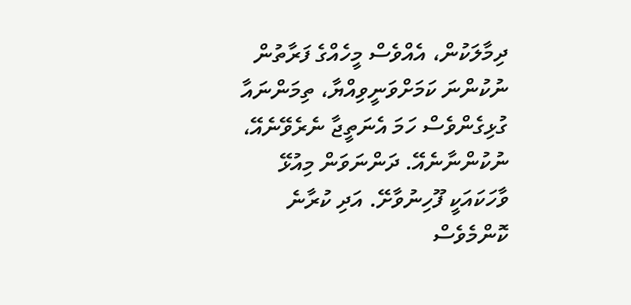ދިމާލަކުން، އެއްވެސް މީހެއްގެ ފަރާތުން ނުކުންނަ ކަމަށްވަނީވިއްޔާ، ތިމަންނައާ ގުޅިގެންވެސް ހަމަ އެނަތީޖާ ނެރެވޭނެއޭ، ނުކުންނާނެއޭ. ދަންނަވަން މިއުޅޭ ވާހަކައަކީ ފޫހިނުވާށޭ. އަދި ކުރާނެ ކޮންމެވެސް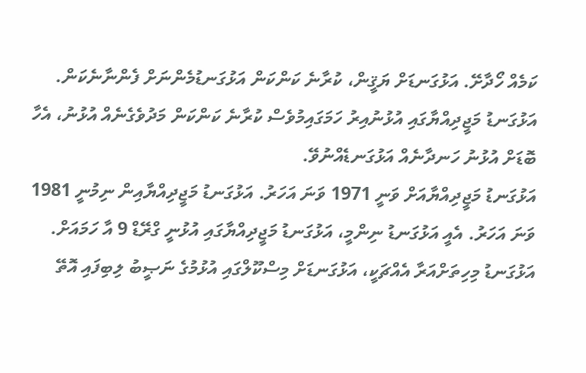ކަމެއް ހޯދާށޭ. އަޅުގަނޑަށް ޔަޤީން، ކުރާނެ ކަންކަން އަޅުގަނޑުމެންނަށް ފެންނާނެކަން. އަޅުގަނޑު މަޖީދިއްޔާގައި އުޅުނުއިރު ހަމަގައިމުވެސް ކުރާނެ ކަންކަން މަދުވެގެނެއް އުޅުނު، އެހާ ބޮޑަށް އުޅުނު ހަނދާނެއް އަޅުގަނޑެއްނުވޭ.
އަޅުގަނޑު މަޖީދިއްޔާއަށް ވަނީ 1971 ވަނަ އަހަރު. އަޅުގަނޑު މަޖީދިއްޔާއިން ނިމުނީ 1981 ވަނަ އަހަރު. އެއީ އަޅުގަނޑު ނިންމީ، އަޅުގަނޑު މަޖީދިއްޔާގައި އުޅުނީ ގްރޭޑް 9 އާ ހަމައަށް. އަޅުގަނޑު މިހިތަށްއަރާ އެއްޗަކީ، އަޅުގަނޑަށް މިސްކޫލްގައި އުޅުމުގެ ނަޞީބު ލިބިފައި އޮތޭ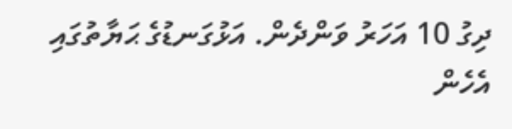ދިގު 10 އަހަރު ވަންދެން. އަޅުގަނޑުގެ ޙަޔާތުގައި އެހެން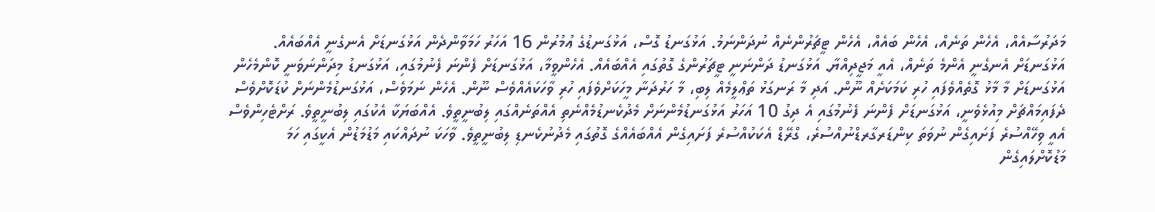މަދަރުސާއެއް، އެހެން ތަނެއް، އެހެން ބައެއް، އެހެން ޓީޗަރުންނެއް ނުދަންނަމު. އަޅުގަނޑު ގޮސް، އަޅުގަނޑުގެ ޢުމުރުން 16 އަހަރު ހަމަވާންދެން އަޅުގަނޑަށް އެނގެނީ އެއްބައެއް. އަޅުގަނޑަށް އެނގެނީ އެންމެ ތަނެއް، އެއީ މަޖީދިއްޔާ. އަޅުގަނޑު ދަންނަނީ ޓީޗަރުންގެ ގޮތުގައި އެއްބައެއް. އެހެންވީމާ، އަޅުގަނޑަށް ފެންނަ ފެނުމުގައި، އަޅުގަނޑު މިދަންނަވަނީ ކޮންމެހެން އަޅުގަނޑަށް މާ މާޅު ގޮތެއްވެފައި ހުރި ކަމަކަށެއް ނޫން. އަދި މާ ރަނގަޅު ތަޢްލީމެއް ލިބި، މާ ހަރުދަނާ މީހަކަށްވެފައި ހުރި ވާހަކައެއްވެސް ނޫން. އެހެން ނަމަވެސް، އަޅުގަނޑުމެންނަށް ކުޑަކޮށްވެސް ދެފައިމައްޗަށް މިއުޅެވެނީ، އަޅުގަނޑަށް ފެންނަ ފެނުމުގައި އެ ދިގު 10 އަހަރު އަޅުގަނޑުމެންނަށް މެދުކެނޑުމެއްނެތި އެއްތަނެއްގައި ލިބުނީތީވެ. އެއްބަޔަކާ އެކުގައި ލިބުނީތީވެ. ރަށްޓެހިންވެސް އެއީ ވިހޭއްސުރެ ފަށައިގެން ނުވަތަ ކިންޑަރގާރޑްނުއްސުރެ، ގްރޭޑް އެކަކުއްސުރެ ފަށައިގެން އެއްބައެއްގެ ގޮތުގައި މެދުނުކެނޑި ލިބުނީތީވެ. ވާހަކަ ނުދައްކައި މަޑުމަޑުން އެކީގައި ހަމަ މަޑުކޮށްލައިގެން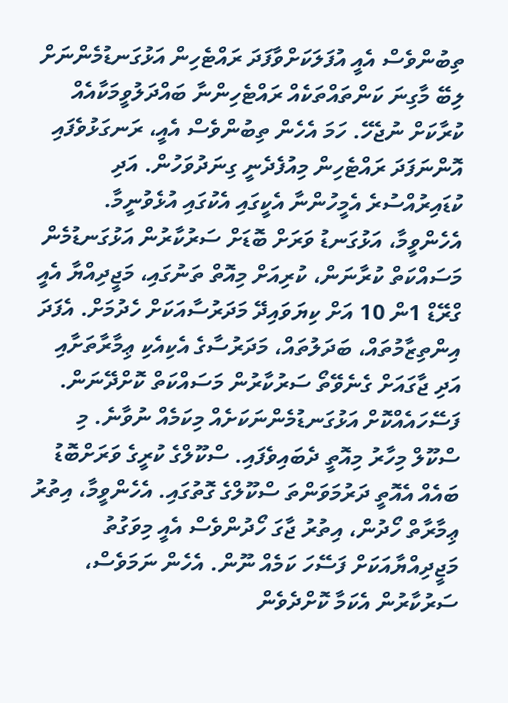ތިބުންވެސް އެއީ އުފަލަކަށްވާފަދަ ރައްޓެހިން އަޅުގަނޑުމެންނަށް ލިބޭ މާގިނަ ކަންތައްތަކެއް ރައްޓެހިންނާ ބައްދަލުވީމަކާއެއް ކުރާކަށް ނުޖެހޭ. ހަމަ އެހެން ތިބުންވެސް އެއީ، ރަނގަޅުވެފައި އޮންނަފަދަ ރައްޓެހިން މިއުފެދެނީ ގިނަދުވަހުން. އަދި ކުޑައިރުއްސުރެ އެމީހުންނާ އެކީގައި އެކުގައި އުޅެވުނީމާ. އެހެންވީމާ، އަޅުގަނޑު ވަރަށް ބޮޑަށް ސަރުކާރުން އަޅުގަނޑުމެން މަސައްކަތް ކުރާނަން، ކުރިއަށް މިއޮތް ތަނުގައި، މަޖީދިއްޔާ އެއީ ގްރޭޑް 1ން 10 އަށް ކިޔަވައިދޭ މަދަރުސާއަކަށް ހެދުމަށް. އެފަދަ އިންތިޒާމުތައް، ބަދަލުތައް، މަދަރުސާގެ އެކިއެކި ޢިމާރާތަށާއި އަދި ޖާގައަށް ގެނެވޭތޯ ސަރުކާރުން މަސައްކަތް ކޮށްދޭނަން. ފަސޭހައެއްކޮށް އަޅުގަނޑުމެންނަކަށެއް މިކަމެއް ނުވާނެ. މި ސްކޫލް މިހާރު މިއޮތީ ދެބައިވެފައި. ސްކޫލްގެ ކުރީގެ ވަރަށްބޮޑު ބައެއް އެއޮތީ ދަރުމަވަންތަ ސްކޫލްގެ ގޮތުގައި. އެހެންވީމާ، އިތުރު ޢިމާރާތް ހޯދުން، އިތުރު ޖާގަ ހޯދުންވެސް އެއީ މިވަގުތު މަޖީދިއްޔާއަކަށް ފަސޭހަ ކަމެއް ނޫން. އެހެން ނަމަވެސް، ސަރުކާރުން އެކަމާ ކޮށްދެވެން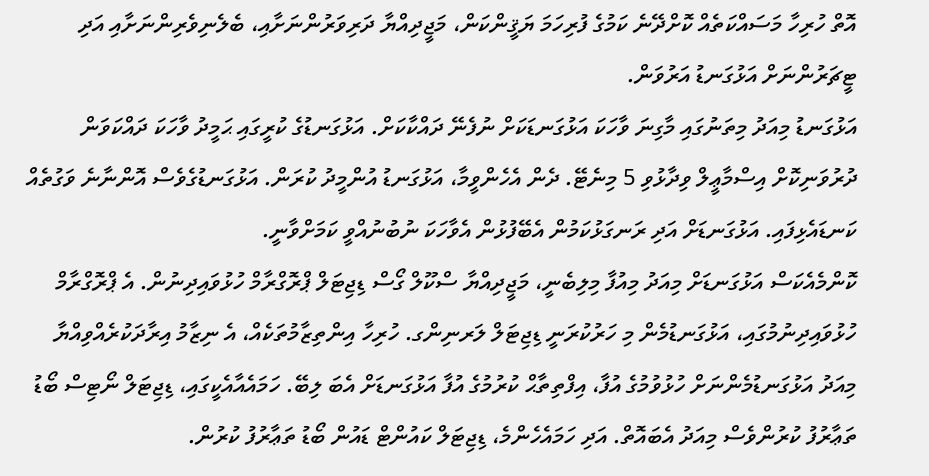އޮތް ހުރިހާ މަސައްކަތެއް ކޮށްދޭނެ ކަމުގެ ފުރިހަމަ ޔަޤީންކަން، މަޖީދިއްޔާ ދަރިވަރުންނަށާއި، ބެލެނިވެރިންނަށާއި އަދި ޓީޗަރުންނަށް އަޅުގަނޑު އަރުވަން.
އަޅުގަނޑު މިއަދު މިތަނުގައި މާގިނަ ވާހަކަ އަޅުގަނޑަކަށް ނުފެނޭ ދައްކާކަށް. އަޅުގަނޑުގެ ކުރީގައި ޙަމީދު ވާހަކަ ދައްކަވަން ދުރުވަނިކޮށް އިސްމާޢީލް ވިދާޅުވި 5 މިނެޓޭ. ދެން އެހެންވީމާ، އަޅުގަނޑު އުންމީދު ކުރަން. އަޅުގަނޑުގެވެސް އޮންނާނެ ވަގުތެއް ކަނޑައެޅިފައި. އަޅުގަނޑަށް އަދި ރަނގަޅުކަމުން އެބޭފުޅުން އެވާހަކަ ނުބުނުއްވީ ކަމަށްވާނީ.
ކޮންމެއެކަސް އަޅުގަނޑަށް މިއަދު މިއުފާ މިލިބެނީ، މަޖީދިއްޔާ ސްކޫލް ގޯސް ޑިޖިޓަލް ޕްރޮގްރާމް ހުޅުވައިދިނުން. އެ ޕްރޮގްރާމް ހުޅުވައިދިނުމުގައި، އަޅުގަނޑުމެން މި ހަރުކުރަނީ ޑިޖިޓަލް ލަރނިންގ. ހުރިހާ އިންތިޒާމުތަކެއް، އެ ނިޒާމު އިރާދަކުރެއްވިއްޔާ މިއަދު އަޅުގަނޑުމެންނަށް ހުޅުވުމުގެ އުފާ، އިފްތިތާޙް ކުރުމުގެ އުފާ އަޅުގަނޑަށް އެބަ ލިބޭ. ހަމައެއާއެކީގައި، ޑިޖިޓަލް ނޯޓިސް ބޯޑު ތަޢާރުފު ކުރުންވެސް މިއަދު އެބައޮތް. އަދި ހަމައެހެންމެ، ޑިޖިޓަލް ކައުންޓް ޑައުން ބޯޑު ތަޢާރުފު ކުރުން.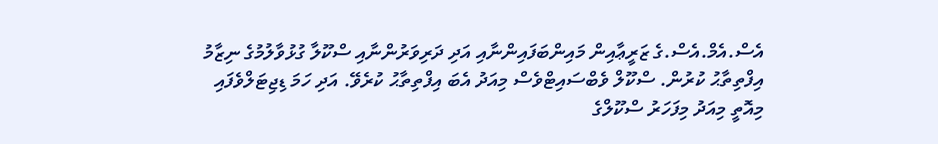އެސް.އެމް.އެސް.ގެ ޒަރީޢާއިން މައިންބަފައިންނާއި އަދި ދަރިވަރުންނާއި ސްކޫލާ ގުޅުވާލުމުގެ ނިޒާމު އިފްތިތާޙު ކުރުން. ސްކޫލް ވެބްސައިޓްވެސް މިއަދު އެބަ އިފްތިތާޙު ކުރެވޭ. އަދި ހަމަ ޑިޖިޓަލްވެފައި މިއޮތީ މިއަދު މިފަހަރު ސްކޫލްގެ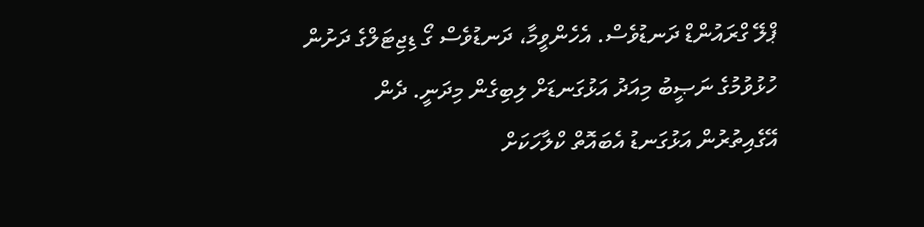ޕްލޭ ގްރައުންޑް ދަނޑުވެސް. އެހެންވީމާ، ދަނޑުވެސް ގޯ ޑިޖިޓަލްގެ ދަށުން ހުޅުވުމުގެ ނަޞީބު މިއަދު އަޅުގަނޑަށް ލިބިގެން މިދަނީ. ދެން އޭގެއިތުރުން އަޅުގަނޑު އެބައޮތް ކްލާހަކަށް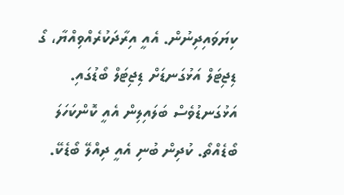ކިޔަވައިދިނުން. އެއީ އިރާދަކުރެއްވިއްޔާ، ގޯ ޑިޖިޓަލް އަޅުގަނޑަށް ޑިޖިޓަލް ބޯޑުގައި. އަޅުގަނޑުވެސް ބަލައިލިން އެއީ ކޮންކަހަލަ ބޯޑެއްތޯ. ކުދިން ބުނި އެއީ ދިއްލޭ ބޯޑެކޭ.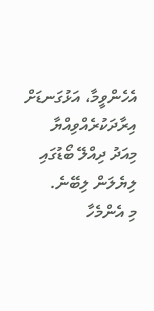އެހެންވީމާ، އަޅުގަނޑަށް އިރާދަކުރެއްވިއްޔާ މިއަދު ދިއްލޭ ބޯޑުގައި ލިޔެލަން ލިބޭނެ.
މި އެންމެހާ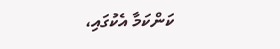ކަންކަމާ އެކުގައި،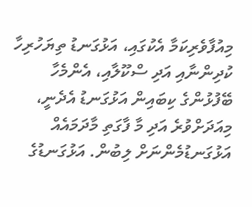މިއުފާވެރިކަމާ އެކުގައި، އަޅުގަނޑު ތިޔަހުރިހާ ކުދިންނާއި އަދި ސްކޫލާއި، އެންމެހާ ބޭފުޅުންގެ ކިބައިން އަޅުގަނޑު އެދެނީ، މިއަދަށްވުރެ އަދި މާ ފާގަތި މާދަމައެއް އަޅުގަނޑުމެންނަށް ލިބުން. އަޅުގަނޑުގެ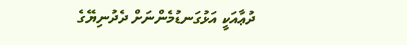ދުޢާއަކީ އަޅުގަނޑުމެންނަށް ދެދުނިޔޭގެ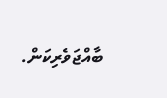ބާއްޖަވެރިކަން.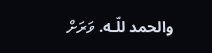والحمد للّـه. ވަރަށް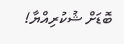ބޮޑަށް ޝުކުރިއްޔާ!